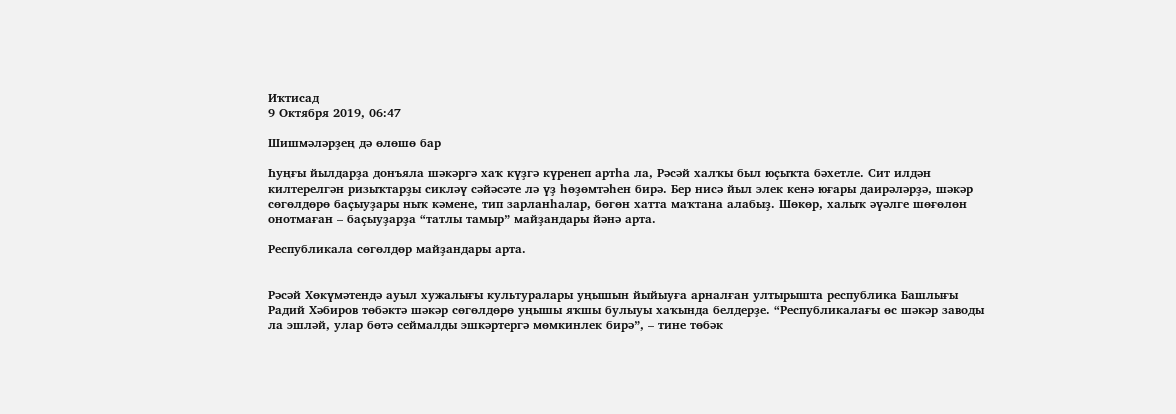Иҡтисад
9 Октября 2019, 06:47

Шишмәләрҙең дә өлөшө бар

Һуңғы йылдарҙа донъяла шәкәргә хаҡ күҙгә күренеп артһа ла, Рәсәй халҡы был юҫыҡта бәхетле. Сит илдән килтерелгән ризыҡтарҙы сикләү сәйәсәте лә үҙ һөҙөмтәһен бирә. Бер нисә йыл элек кенә юғары даирәләрҙә, шәкәр сөгөлдөрө баҫыуҙары ныҡ кәмене, тип зарланһалар, бөгөн хатта маҡтана алабыҙ. Шөкөр, халыҡ әүәлге шөғөлөн онотмаған – баҫыуҙарҙа “татлы тамыр” майҙандары йәнә арта.

Республикала сөгөлдөр майҙандары арта.


Рәсәй Хөкүмәтендә ауыл хужалығы культуралары уңышын йыйыуға арналған ултырышта республика Башлығы Радий Хәбиров төбәктә шәкәр сөгөлдөрө уңышы яҡшы булыуы хаҡында белдерҙе. “Республикалағы өс шәкәр заводы ла эшләй, улар бөтә сеймалды эшкәртергә мөмкинлек бирә”, – тине төбәк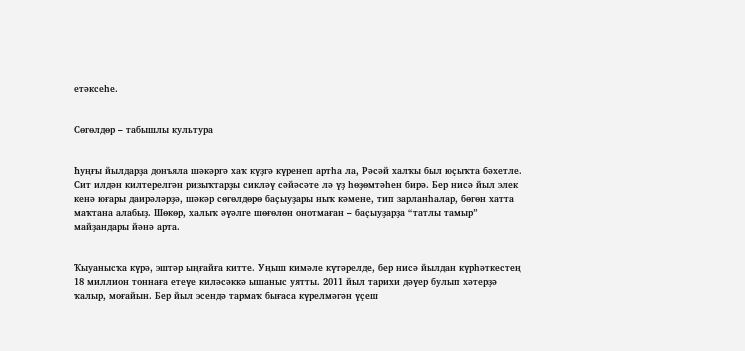етәксеһе.


Сөгөлдөр – табышлы культура


Һуңғы йылдарҙа донъяла шәкәргә хаҡ күҙгә күренеп артһа ла, Рәсәй халҡы был юҫыҡта бәхетле. Сит илдән килтерелгән ризыҡтарҙы сикләү сәйәсәте лә үҙ һөҙөмтәһен бирә. Бер нисә йыл элек кенә юғары даирәләрҙә, шәкәр сөгөлдөрө баҫыуҙары ныҡ кәмене, тип зарланһалар, бөгөн хатта маҡтана алабыҙ. Шөкөр, халыҡ әүәлге шөғөлөн онотмаған – баҫыуҙарҙа “татлы тамыр” майҙандары йәнә арта.


Ҡыуанысҡа күрә, эштәр ыңғайға китте. Уңыш кимәле күтәрелде, бер нисә йылдан күрһәткестең 18 миллион тоннаға етеүе киләсәккә ышаныс уятты. 2011 йыл тарихи дәүер булып хәтерҙә ҡалыр, моғайын. Бер йыл эсендә тармаҡ бығаса күрелмәгән үҫеш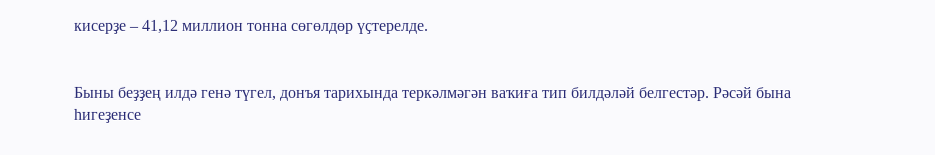кисерҙе – 41,12 миллион тонна сөгөлдөр үҫтерелде.


Быны беҙҙең илдә генә түгел, донъя тарихында теркәлмәгән ваҡиға тип билдәләй белгестәр. Рәсәй бына һигеҙенсе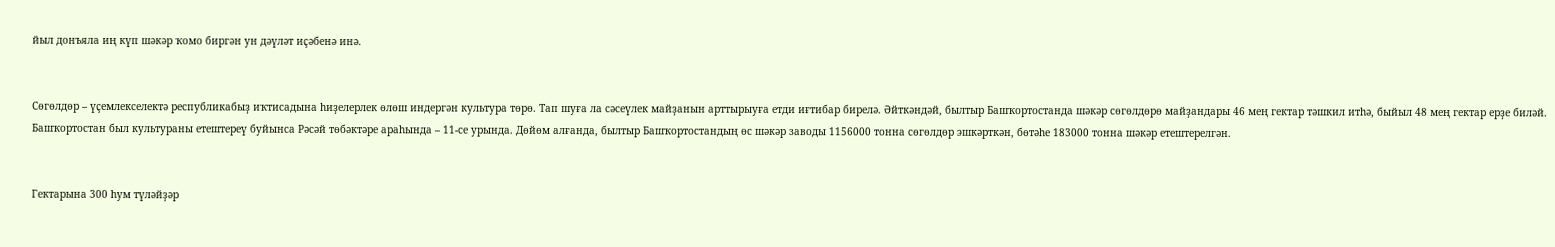йыл донъяла иң күп шәкәр ҡомо биргән ун дәүләт иҫәбенә инә.


Сөгөлдөр – үҫемлекселектә республикабыҙ иҡтисадына һиҙелерлек өлөш индергән культура төрө. Тап шуға ла сәсеүлек майҙанын арттырыуға етди иғтибар бирелә. Әйткәндәй, былтыр Башҡортостанда шәкәр сөгөлдөрө майҙандары 46 мең гектар тәшкил итһә, быйыл 48 мең гектар ерҙе биләй. Башҡортостан был культураны етештереү буйынса Рәсәй төбәктәре араһында – 11-се урында. Дөйөм алғанда, былтыр Башҡортостандың өс шәкәр заводы 1156000 тонна сөгөлдөр эшкәрткән, бөтәһе 183000 тонна шәкәр етештерелгән.


Гектарына 300 һум түләйҙәр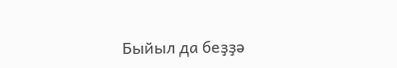Быйыл да беҙҙә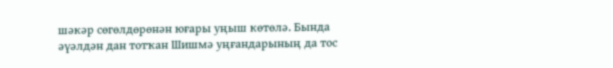шәкәр сөгөлдөрөнән юғары уңыш көтөлә. Бында әүәлдән дан тотҡан Шишмә уңғандарының да тос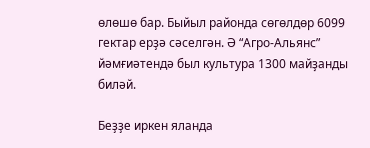өлөшө бар. Быйыл районда сөгөлдөр 6099 гектар ерҙә сәселгән. Ә “Агро-Альянс” йәмғиәтендә был культура 1300 майҙанды биләй.

Беҙҙе иркен яланда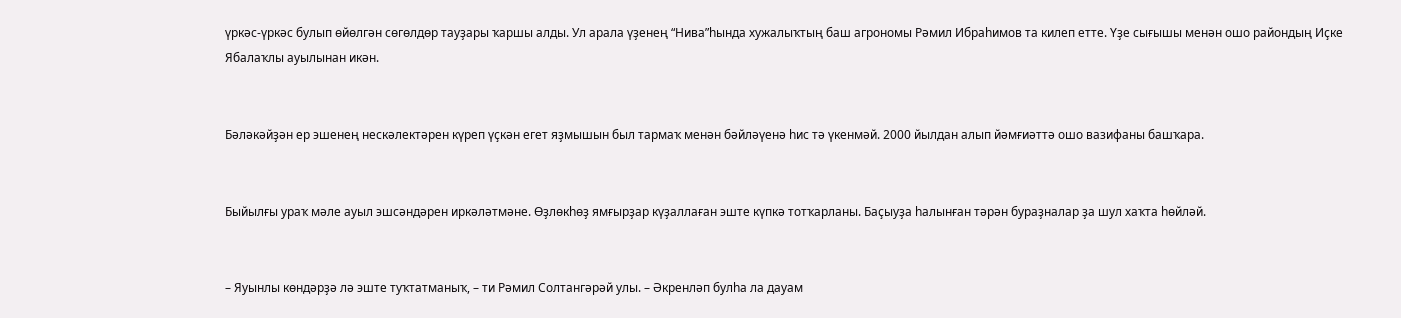үркәс-үркәс булып өйөлгән сөгөлдөр тауҙары ҡаршы алды. Ул арала үҙенең “Нива”һында хужалыҡтың баш агрономы Рәмил Ибраһимов та килеп етте. Үҙе сығышы менән ошо райондың Иҫке Ябалаҡлы ауылынан икән.


Бәләкәйҙән ер эшенең нескәлектәрен күреп үҫкән егет яҙмышын был тармаҡ менән бәйләүенә һис тә үкенмәй. 2000 йылдан алып йәмғиәттә ошо вазифаны башҡара.


Быйылғы ураҡ мәле ауыл эшсәндәрен иркәләтмәне. Өҙлөкһөҙ ямғырҙар күҙаллаған эште күпкә тотҡарланы. Баҫыуҙа һалынған тәрән бураҙналар ҙа шул хаҡта һөйләй.


– Яуынлы көндәрҙә лә эште туҡтатманыҡ, – ти Рәмил Солтангәрәй улы. – Әкренләп булһа ла дауам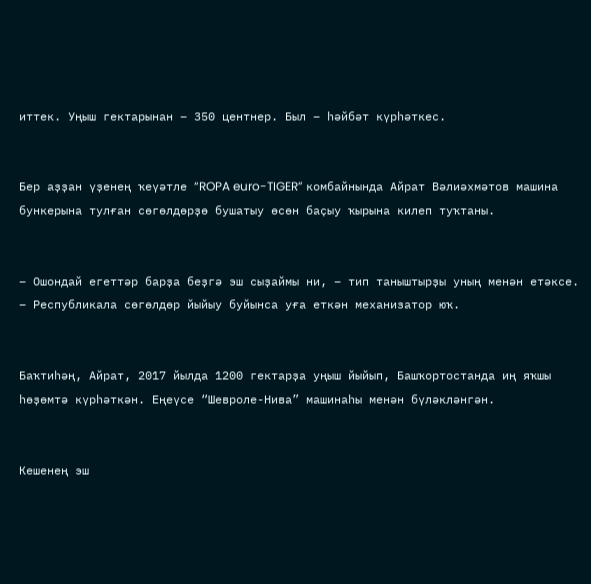иттек. Уңыш гектарынан – 350 центнер. Был – һәйбәт күрһәткес.


Бер аҙҙан үҙенең ҡеүәтле “ROPA euro-TIGER” комбайнында Айрат Вәлиәхмәтов машина бункерына тулған сөгөлдөрҙө бушатыу өсөн баҫыу ҡырына килеп туҡтаны.


– Ошондай егеттәр барҙа беҙгә эш сыҙаймы ни, – тип таныштырҙы уның менән етәксе. – Республикала сөгөлдөр йыйыу буйынса уға еткән механизатор юҡ.


Баҡтиһәң, Айрат, 2017 йылда 1200 гектарҙа уңыш йыйып, Башҡортостанда иң яҡшы һөҙөмтә күрһәткән. Еңеүсе “Шевроле-Нива” машинаһы менән бүләкләнгән.


Кешенең эш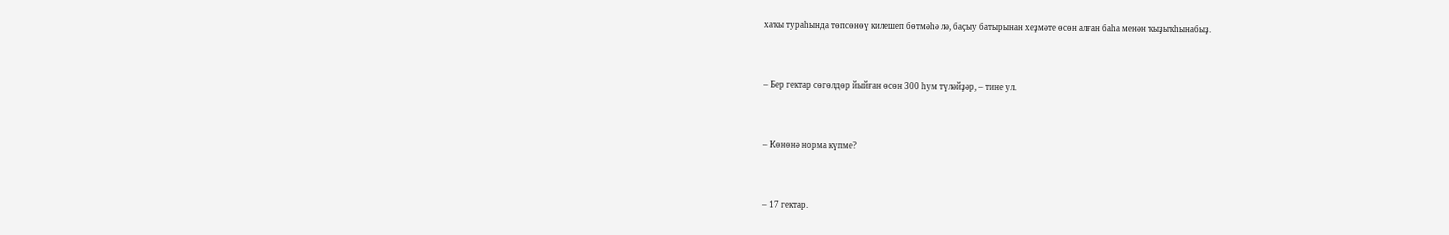хаҡы тураһында төпсөнөү килешеп бөтмәһә лә, баҫыу батырынан хеҙмәте өсөн алған баһа менән ҡыҙыҡһынабыҙ.


– Бер гектар сөгөлдөр йыйған өсөн 300 һум түләйҙәр, – тине ул.


– Көнөнә норма күпме?


– 17 гектар.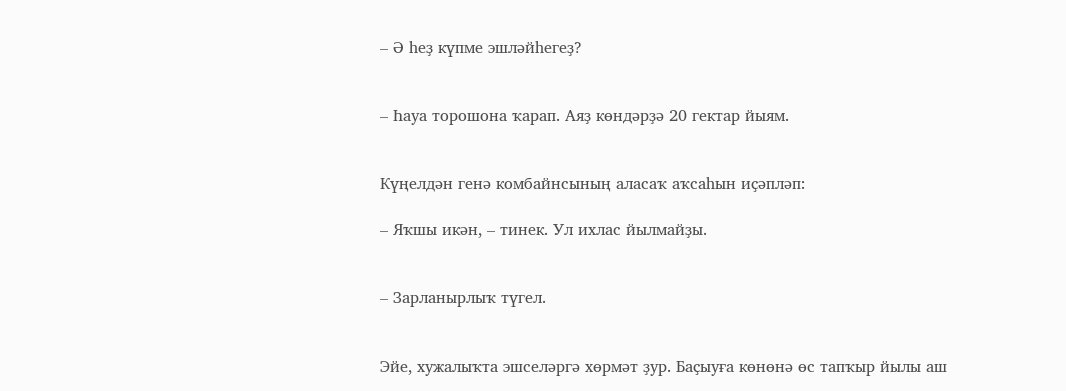– Ә һеҙ күпме эшләйһегеҙ?


– Һауа торошона ҡарап. Аяҙ көндәрҙә 20 гектар йыям.


Күңелдән генә комбайнсының аласаҡ аҡсаһын иҫәпләп:

– Яҡшы икән, – тинек. Ул ихлас йылмайҙы.


– Зарланырлыҡ түгел.


Эйе, хужалыҡта эшселәргә хөрмәт ҙур. Баҫыуға көнөнә өс тапҡыр йылы аш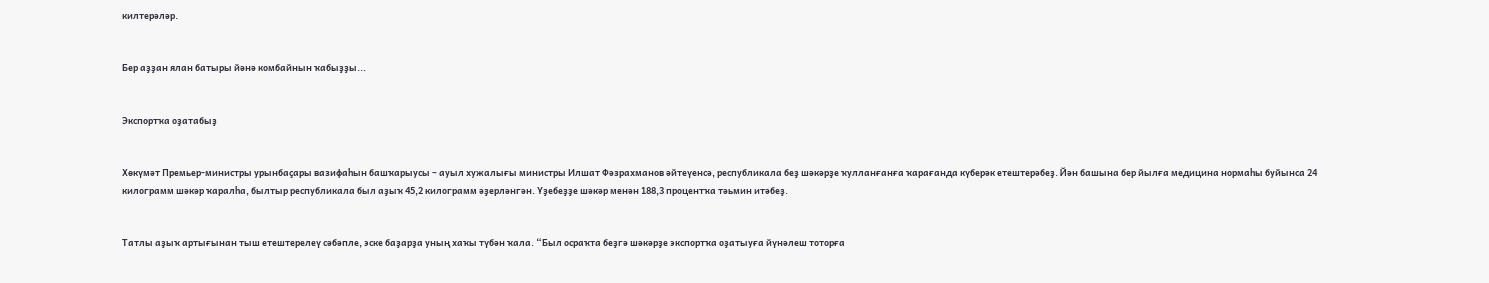килтерәләр.


Бер аҙҙан ялан батыры йәнә комбайнын ҡабыҙҙы...


Экспортҡа оҙатабыҙ


Хөкүмәт Премьер-министры урынбаҫары вазифаһын башҡарыусы – ауыл хужалығы министры Илшат Фәзрахманов әйтеүенсә, республикала беҙ шәкәрҙе ҡулланғанға ҡарағанда күберәк етештерәбеҙ. Йән башына бер йылға медицина нормаһы буйынса 24 килограмм шәкәр ҡаралһа, былтыр республикала был аҙыҡ 45,2 килограмм әҙерләнгән. Үҙебеҙҙе шәкәр менән 188,3 процентҡа тәьмин итәбеҙ.


Татлы аҙыҡ артығынан тыш етештерелеү сәбәпле, эске баҙарҙа уның хаҡы түбән ҡала. “Был осраҡта беҙгә шәкәрҙе экспортҡа оҙатыуға йүнәлеш тоторға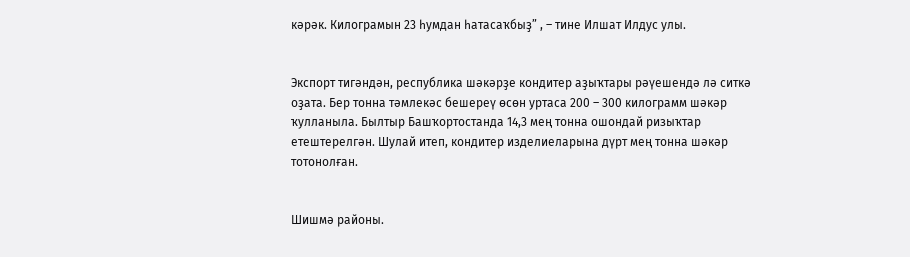кәрәк. Килограмын 23 һумдан һатасаҡбыҙ” , – тине Илшат Илдус улы.


Экспорт тигәндән, республика шәкәрҙе кондитер аҙыҡтары рәүешендә лә ситкә оҙата. Бер тонна тәмлекәс бешереү өсөн уртаса 200 – 300 килограмм шәкәр ҡулланыла. Былтыр Башҡортостанда 14,3 мең тонна ошондай ризыҡтар етештерелгән. Шулай итеп, кондитер изделиеларына дүрт мең тонна шәкәр тотонолған.


Шишмә районы.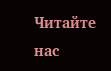Читайте нас